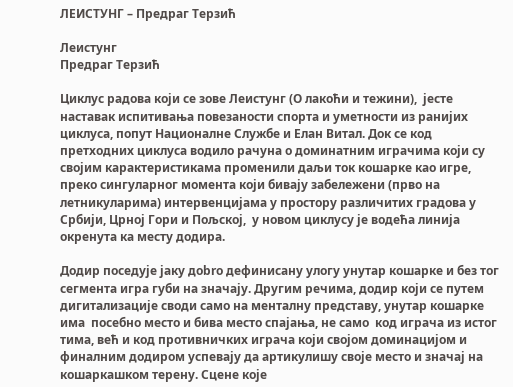ЛЕИСТУНГ – Предраг Терзић

Леистунг
Предраг Терзић

Циклус радова који се зове Леистунг (О лакоћи и тежини),  јесте  наставак испитивања повезаности спорта и уметности из ранијих циклуса, попут Националне Службе и Елан Витал. Док се код претходних циклуса водило рачуна о доминатним играчима који су својим карактеристикама променили даљи ток кошарке као игре, преко сингуларног момента који бивају забележени (прво на летникуларима) интервенцијама у простору различитих градова у Србији, Црној Гори и Пољској,  у новом циклусу је водећа линија окренута ка месту додира.

Додир поседује јаку доbrо дефинисану улогу унутар кошарке и без тог сегмента игра губи на значају. Другим речима, додир који се путем дигитализације своди само на менталну представу, унутар кошарке има  посебно место и бива место спајања, не само  код играча из истог тима, већ и код противничких играча који својом доминацијом и финалним додиром успевају да артикулишу своје место и значај на кошаркашком терену. Сцене које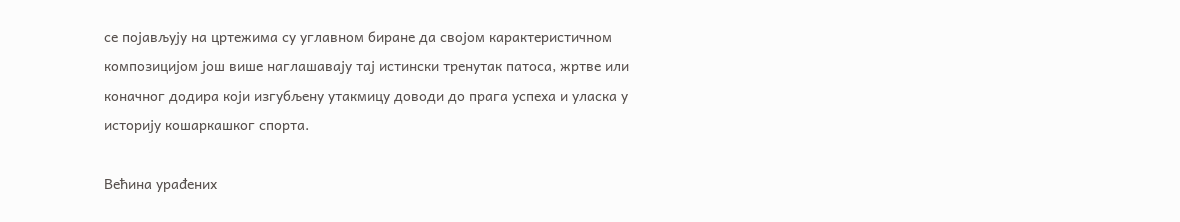се појављују на цртежима су углавном биране да својом карактеристичном композицијом још више наглашавају тај истински тренутак патоса, жртве или коначног додира који изгубљену утакмицу доводи до прага успеха и уласка у историју кошаркашког спорта.

Већина ураđених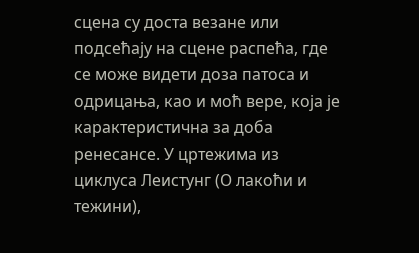сцена су доста везане или подсећају на сцене распећа, где се може видети доза патоса и одрицања, као и моћ вере, која је карактеристична за доба ренесансе. У цртежима из циклуса Леистунг (О лакоћи и тежини),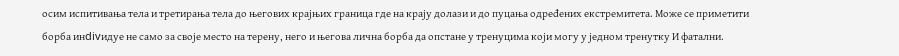осим испитивања тела и третирања тела до његових крајњих граница где на крају долази и до пуцања одреđених екстремитета. Може се приметити борба инdivидуе не само за своје место на терену, него и његова лична борба да опстане у тренуцима који могу у једном тренутку И фатални.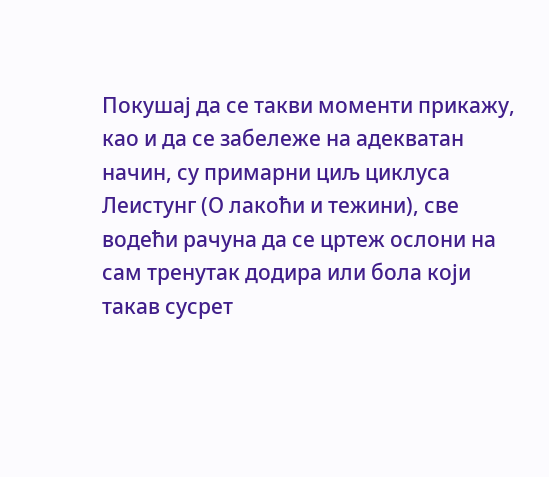Покушај да се такви моменти прикажу, као и да се забележе на адекватан начин, су примарни циљ циклуса Леистунг (О лакоћи и тежини), све водећи рачуна да се цртеж ослони на сам тренутак додира или бола који такав сусрет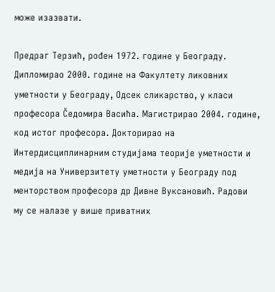може изазвати.

Предраг Терзић, роđен 1972. године у Београду. Дипломирао 2000. године на Факултету ликовних уметности у Београду, Одсек сликарство, у класи професора Čедомира Васића. Магистрирао 2004. године, код истог професора. Докторирао на Интердисциплинарним студијама теорије уметности и медија на Универзитету уметности у Београду под менторством професора др Дивне Вуксановић. Радови му се налазе у више приватних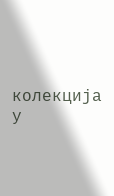колекција у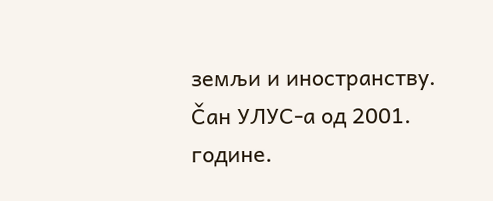земљи и иностранству. Čан УЛУС-а од 2001. године.